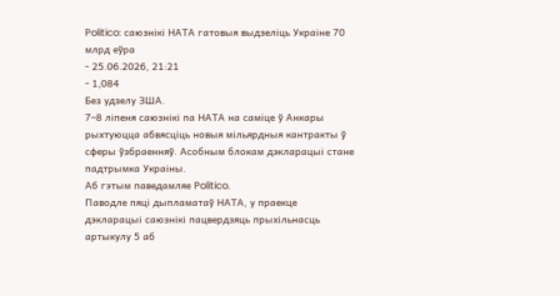Politico: саюзнікі НАТА гатовыя выдзеліць Украіне 70 млрд еўра
- 25.06.2026, 21:21
- 1,084
Без удзелу ЗША.
7–8 ліпеня саюзнікі па НАТА на саміце ў Анкары рыхтуюцца абвясціць новыя мільярдныя кантракты ў сферы ўзбраенняў. Асобным блокам дэкларацыі стане падтрымка Украіны.
Аб гэтым паведамляе Politico.
Паводле пяці дыпламатаў НАТА, у праекце дэкларацыі саюзнікі пацвердзяць прыхільнасць артыкулу 5 аб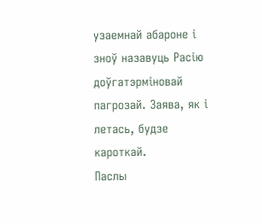узаемнай абароне і зноў назавуць Расію доўгатэрміновай пагрозай. Заява, як і летась, будзе кароткай.
Паслы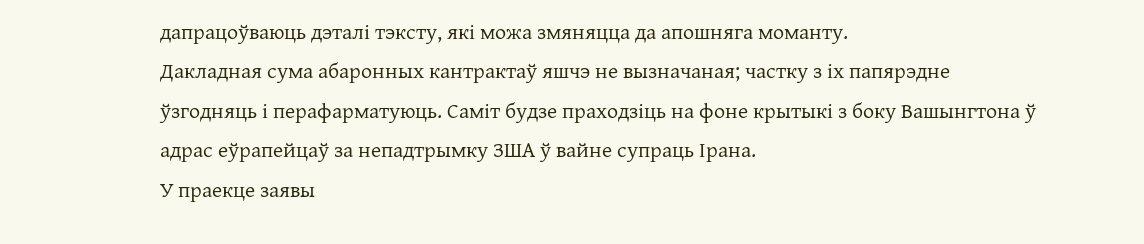дапрацоўваюць дэталі тэксту, які можа змяняцца да апошняга моманту.
Дакладная сума абаронных кантрактаў яшчэ не вызначаная; частку з іх папярэдне ўзгодняць і перафарматуюць. Саміт будзе праходзіць на фоне крытыкі з боку Вашынгтона ў адрас еўрапейцаў за непадтрымку ЗША ў вайне супраць Ірана.
У праекце заявы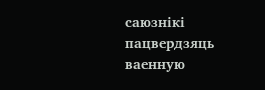саюзнікі пацвердзяць ваенную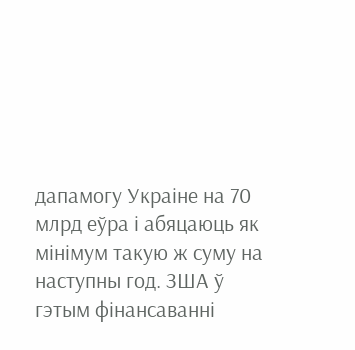дапамогу Украіне на 70 млрд еўра і абяцаюць як мінімум такую ж суму на наступны год. ЗША ў гэтым фінансаванні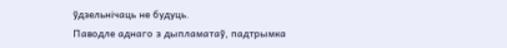ўдзельнічаць не будуць.
Паводле аднаго з дыпламатаў, падтрымка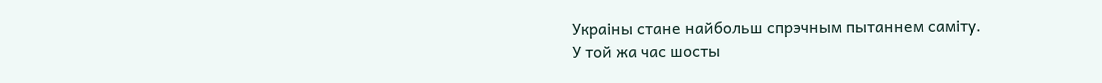Украіны стане найбольш спрэчным пытаннем саміту.
У той жа час шосты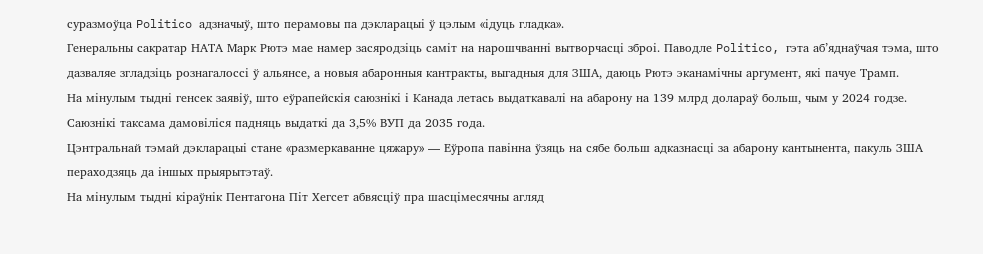суразмоўца Politico адзначыў, што перамовы па дэкларацыі ў цэлым «ідуць гладка».
Генеральны сакратар НАТА Марк Рютэ мае намер засяродзіць саміт на нарошчванні вытворчасці зброі. Паводле Politico, гэта аб’яднаўчая тэма, што дазваляе згладзіць рознагалоссі ў альянсе, а новыя абаронныя кантракты, выгадныя для ЗША, даюць Рютэ эканамічны аргумент, які пачуе Трамп.
На мінулым тыдні генсек заявіў, што еўрапейскія саюзнікі і Канада летась выдаткавалі на абарону на 139 млрд долараў больш, чым у 2024 годзе.
Саюзнікі таксама дамовіліся падняць выдаткі да 3,5% ВУП да 2035 года.
Цэнтральнай тэмай дэкларацыі стане «размеркаванне цяжару» — Еўропа павінна ўзяць на сябе больш адказнасці за абарону кантынента, пакуль ЗША пераходзяць да іншых прыярытэтаў.
На мінулым тыдні кіраўнік Пентагона Піт Хегсет абвясціў пра шасцімесячны агляд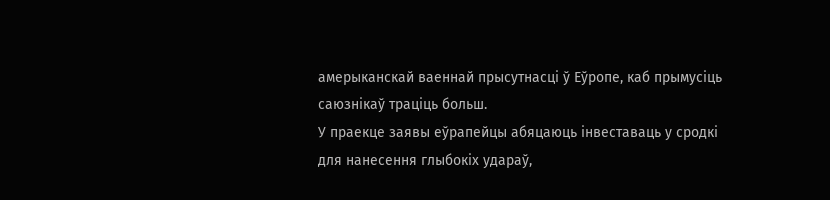амерыканскай ваеннай прысутнасці ў Еўропе, каб прымусіць саюзнікаў траціць больш.
У праекце заявы еўрапейцы абяцаюць інвеставаць у сродкі для нанесення глыбокіх удараў,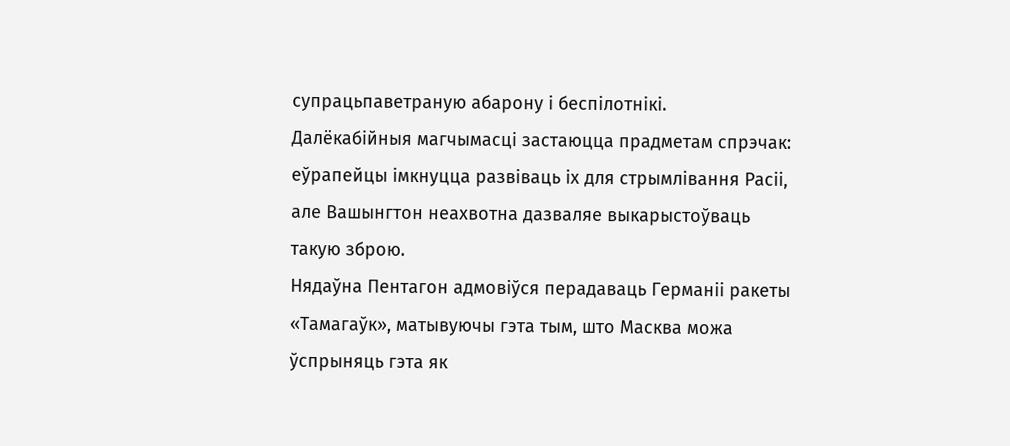супрацьпаветраную абарону і беспілотнікі.
Далёкабійныя магчымасці застаюцца прадметам спрэчак: еўрапейцы імкнуцца развіваць іх для стрымлівання Расіі, але Вашынгтон неахвотна дазваляе выкарыстоўваць такую зброю.
Нядаўна Пентагон адмовіўся перадаваць Германіі ракеты «Тамагаўк», матывуючы гэта тым, што Масква можа ўспрыняць гэта як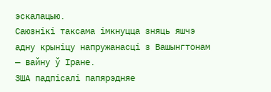эскалацыю.
Саюзнікі таксама імкнуцца зняць яшчэ адну крыніцу напружанасці з Вашынгтонам — вайну ў Іране.
ЗША падпісалі папярэдняе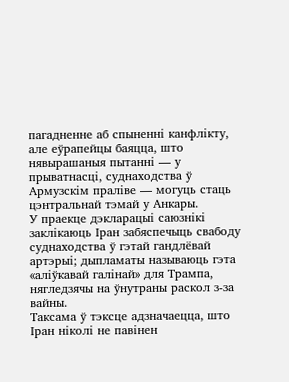пагадненне аб спыненні канфлікту, але еўрапейцы баяцца, што нявырашаныя пытанні — у прыватнасці, суднаходства ў Армузскім праліве — могуць стаць цэнтральнай тэмай у Анкары.
У праекце дэкларацыі саюзнікі заклікаюць Іран забяспечыць свабоду суднаходства ў гэтай гандлёвай артэрыі; дыпламаты называюць гэта «аліўкавай галінай» для Трампа, нягледзячы на ўнутраны раскол з-за вайны.
Таксама ў тэксце адзначаецца, што Іран ніколі не павінен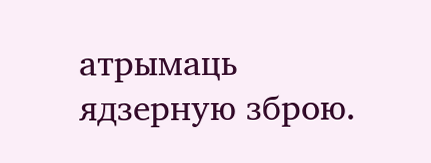атрымаць ядзерную зброю.